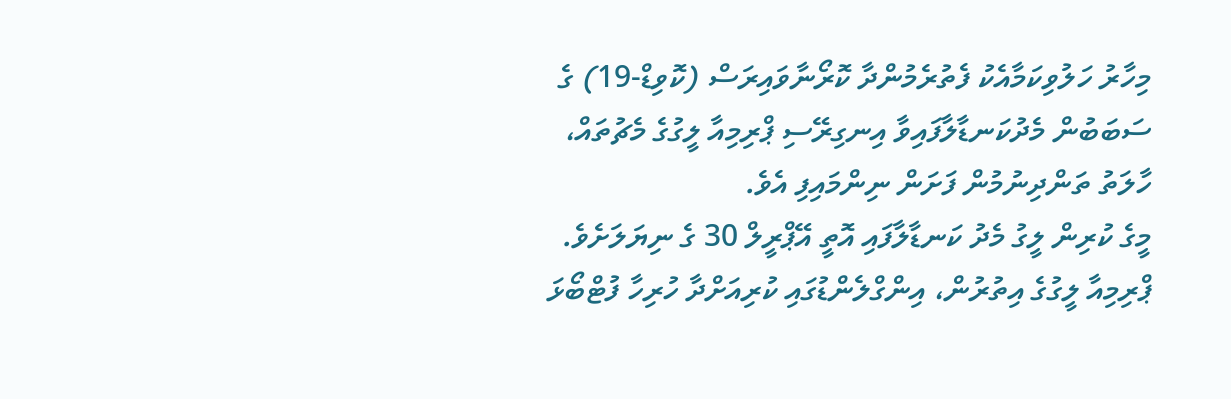މިހާރު ހަލުވިކަމާއެކު ފެތުރެމުންދާ ކޮރޯނާވައިރަސް (ކޮވިޑް-19) ގެ ސަބަބުން މެދުކަނޑާލާފައިވާ އިނގިރޭސި ޕްރިމިއާ ލީގުގެ މެޗުތައް، ހާލަތު ތަންދިނުމުން ފަށަން ނިންމައިފި އެވެ.
މީގެ ކުރިން ލީގު މެދު ކަނޑާލާފައި އޮތީ އޭޕްރީލް 30 ގެ ނިޔަލަށެވެ. ޕްރިމިއާ ލީގުގެ އިތުރުން، އިންގްލެންޑުގައި ކުރިއަށްދާ ހުރިހާ ފުޓްބޯޅަ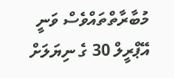މުބާރާތްތައްވެސް ވަނީ އޭޕްރީލް 30 ގެ ނިޔަލަށް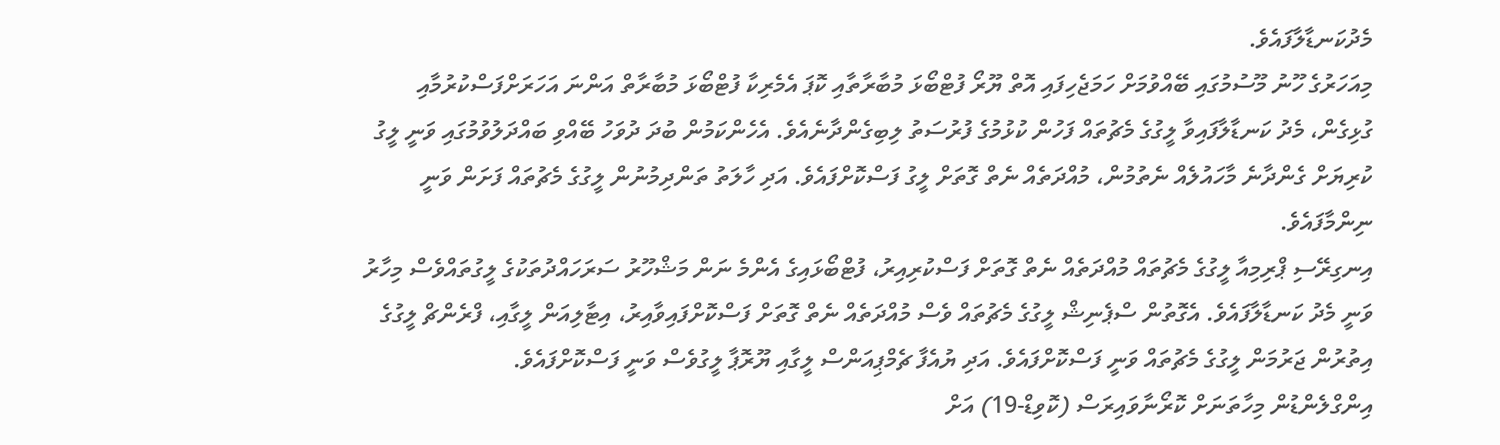މެދުކަނޑާލާފައެވެ.
މިއަހަރުގެ ހޫނު މޫސުމުގައި ބޭއްވުމަށް ހަމަޖެހިފައި އޮތް ޔޫރޯ ފުޓްބޯޅަ މުބާރާތާއި ކޮޕަ އެމެރިކާ ފުޓްބޯޅަ މުބާރާތް އަންނަ އަހަރަށްފަސްކުރުމާއި ގުޅިގެން، މެދު ކަނޑާލާފައިވާ ލީގުގެ މެޗުތައް ފަހުން ކުޅުމުގެ ފުރުސަތު ލިބިގެންދާނެއެވެ. އެހެންކަމުން ބުދަ ދުވަހު ބޭއްވި ބައްދަލުވުމުގައި ވަނީ ލީގު ކުރިޔަށް ގެންދާނެ މާހައުލެއް ނެތުމުން، މުއްދަތެއް ނެތް ގޮތަށް ލީގު ފަސްކޮށްފައެވެ. އަދި ހާލަތު ތަންދިމުނުން ލީގުގެ މެޗުތައް ފަށަން ވަނީ ނިންމާފައެވެ.
އިނގިރޭސި ޕްރިމިއާ ލީގުގެ މެޗުތައް މުއްދަތެއް ނެތް ގޮތަށް ފަސްކުރިއިރު، ފުޓްބޯޅައިގެ އެންމެ ނަން މަޝްހޫރު ސަރަހައްދުތަކުގެ ލީގުތައްވެސް މިހާރު ވަނީ މެދު ކަނޑާލާފައެވެ. އެގޮތުން ސްޕެނިޝް ލީގުގެ މެޗުތައް ވެސް މުއްދަތެއް ނެތް ގޮތަށް ފަސްކޮށްފައިވާއިރު، އިޓާލިއަން ލީގާއި، ފްރެންޗް ލީގުގެ އިތުރުން ޖަރުމަން ލީގުގެ މެޗުތައް ވަނީ ފަސްކޮށްފައެވެ. އަދި ޔުއެފާ ޗެމްޕިއަންސް ލީގާއި ޔޫރޮޕާ ލީގުވެސް ވަނީ ފަސްކޮށްފައެވެ.
އިންގްލެންޑުން މިހާތަނަށް ކޮރޯނާވައިރަސް (ކޮވިޑް-19) އަށް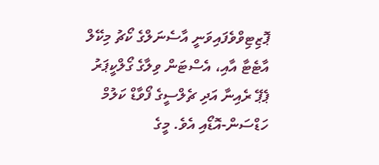ޕޮޒިޓިވްވެފައިވަނީ އާސެނަލްގެ ކޯޗު މިކޭލް އާޓެޓާ އާއި، އެސްޓަން ވިލާގެ ގޯލްކީޕަރު ޕެޕޭ ރެއިނާ އަދި ޗެލްސީގެ ފޯވާޑް ކަލުމް ހަޑްސަން-އޮޑޯއި އެވެ. މީގެ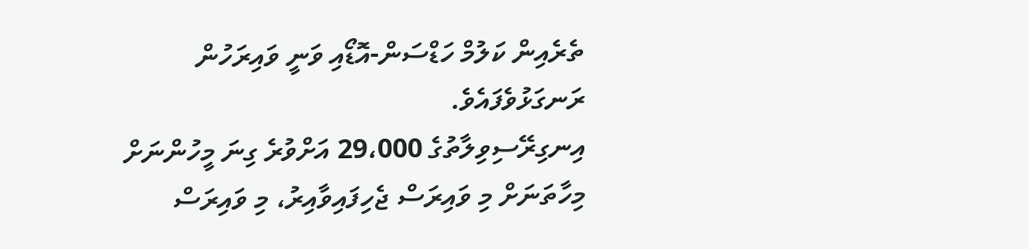ތެރެއިން ކަލުމް ހަޑްސަން-އޮޑޯއި ވަނީ ވައިރަހުން ރަނގަޅުވެފައެވެ.
އިނގިރޭސިވިލާތުގެ 29،000 އަށްވުރެ ގިނަ މީހުންނަށް މިހާތަނަށް މި ވައިރަސް ޖެހިފައިވާއިރު، މި ވައިރަސް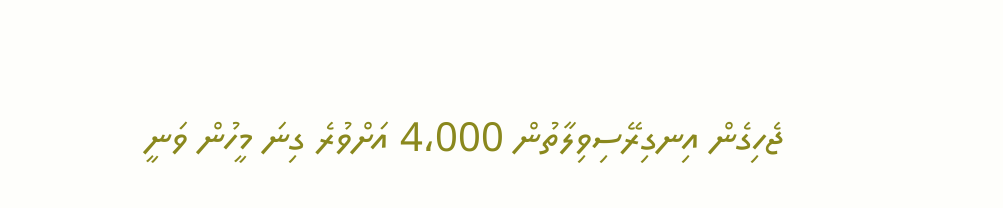ޖެހިގެން އިނގިރޭސިވިލާތުން 4،000 އަށްވުރެ ގިނަ މީހުން ވަނީ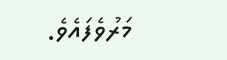މަރުވެފައެވެ.